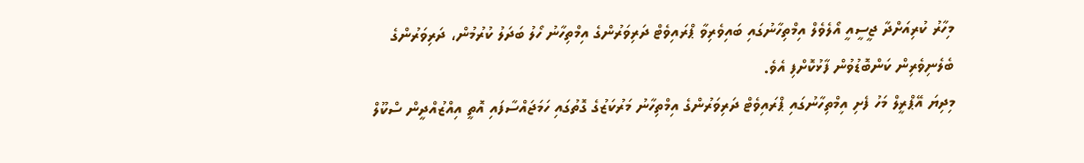މިހާރު ކުރިއަށްދާ ޖީސީއީ އޯލެވެލް އިމްތިހާނުގައި ބައިވެރިވާ ޕްރައިވެޓް ދަރިވަރުންގެ އިމްތިހާނު ހޯލު ބަދަލު ކުރުމުން، ދަރިވަރުންގެ ބެލެނިވެރިން ކަންބޮޑުވުން ފާޅުކޮށްފި އެވެ.
މިދިޔަ އޭޕްރީލް މަހު ފެށި އިމްތިހާނުގައި ޕްރައިވެޓް ދަރިވަރުންގެ އިމްތިހާނު މަރުކަޒުގެ ގޮތުގައި ހަމަޖައްސާފައި އޮތީ އިއްޒުއްދީން ސްކޫލް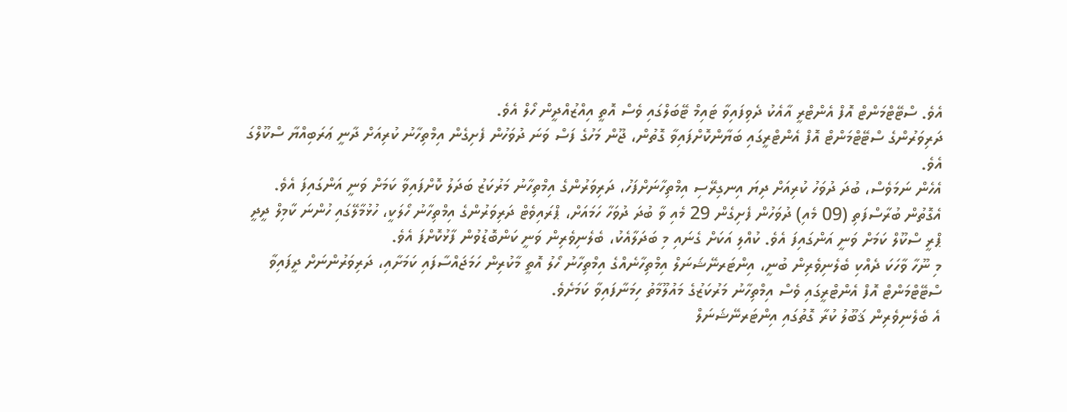އެވެ. ސްޓޭޓްމަންޓް އޮފް އެންޓްރީ އާއެކު ދެވިފައިވާ ޓައިމް ޓޭބަލްގައި ވެސް އޮތީ އިއްޒުއްދީން ހޯލް އެވެ.
ދަރިވަރުންގެ ސްޓޭޓްމަންޓް އޮފް އެންޓްރީގައި ބަޔާންކޮށްފައިވާ ގޮތުން، ޖޫން މަހުގެ ފަސް ވަނަ ދުވަހުން ފެށިގެން އިމްތިހާނު ކުރިއަށް ދާނީ ޢަރަބިއްޔާ ސްކޫލްގަ އެވެ.
އެހެން ނަމަވެސް، ބުދަ ދުވަހު ކުރިއަށް ދިޔަ އިނގިރޭސި އިމްތިހާނަށްފަހު، ދަރިވަރުންގެ އިމްތިހާނު މަރުކަޒު ބަދަލު ކޮށްފައިވާ ކަމަށް ވަނީ އަންގައިފަ އެވެ. އެގޮތުން ބުރާސްފަތި (09 މެއި) ދުވަހުން ފެށިގެން 29 މެއި ވާ ބުދަ ދުވަހާ ހަމައަށް، ޕްރައިވެޓް ދަރިވަރުންގެ އިމްތިހާނު ހޯލަކީ، ހުޅުމާލޭގައި ހުންނަ ކާމިލް ދީދީ ޕްރީ ސްކޫލް ކަމަށް ވަނީ އަންގައިފަ އެވެ. ކުއްލި އަކަށް ގެނައި މި ބަދަލާއެކު، ބެލެނިވެރިން ވަނީ ކަންބޮޑުވުން ފާޅުކޮށްފަ އެވެ.
މި ނޫހާ ވާހަކަ ދެއްކި ބެލެނިވެރިން ބުނީ، އިންޓަރނޭޝަނަލް އިމްތިހާނެއްގެ އިމްތިހާނު ހޯލު އޮތީ މާކުރިން ހަމަޖައްސާފައި ކަމަށާއި، ދަރިވަރުންނަށް ދީފައިވާ ސްޓޭޓްމަންޓް އޮފް އެންޓްރީގައި ވެސް އިމްތިހާނު މަރުކަޒުގެ މައުލޫމާތު ހިމަނާފައިވާ ކަމަށެވެ.
އެ ބެލެނިވެރިން ޤަބޫލު ކުރާ ގޮތުގައި އިންޓަރނޭޝަނަލް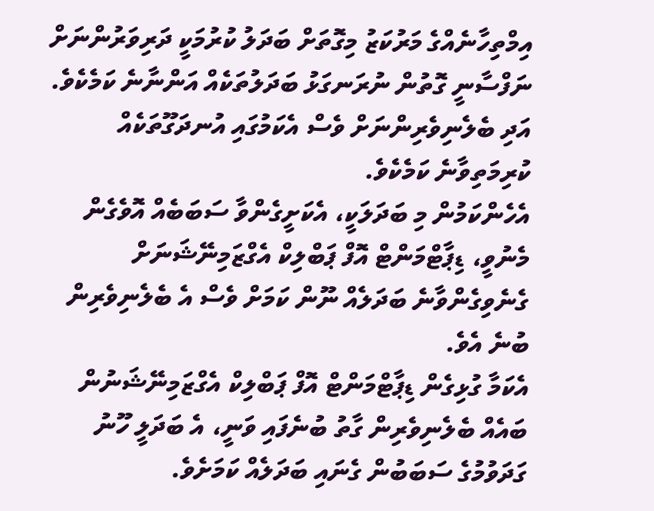އިމްތިހާނެއްގެ މަރުކަޒު މިގޮތަށް ބަދަލު ކުރުމަކީ ދަރިވަރުންނަށް ނަފްސާނީ ގޮތުން ނުރަނގަޅު ބަދަލުތަކެއް އަންނާނެ ކަމެކެވެ. އަދި ބެލެނިވެރިންނަށް ވެސް އެކަމުގައި އުނދަގޫތަކެއް ކުރިމަތިވާނެ ކަމެކެވެ.
އެހެންކަމުން މި ބަދަލަކީ، އެކަށީގެންވާ ސަބަބެއް އޮވެގެން މެނުވީ، ޑިޕާޓްމަންޓް އޮފް ޕަބްލިކް އެގްޒަމިނޭޝަނަށް ގެނެވިގެންވާނެ ބަދަލެއް ނޫން ކަމަށް ވެސް އެ ބެލެނިވެރިން ބުނެ އެވެ.
އެކަމާ ގުޅިގެން ޑިޕާޓްމަންޓް އޮފް ޕަބްލިކް އެގްޒަމިނޭޝަނުން ބައެއް ބެލެނިވެރިން ގާތު ބުނެފައި ވަނީ، އެ ބަދަލީ ހޫނު ގަދަވުމުގެ ސަބަބުން ގެނައި ބަދަލެއް ކަމަށެވެ.